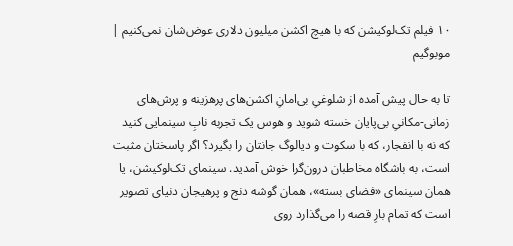۱۰ فیلم تک‌لوکیشن که با هیچ اکشن میلیون دلاری عوض‌شان نمی‌کنیم | موبوگیم

تا به حال پیش آمده از شلوغیِ بی‌امانِ اکشن‌های پرهزینه و پرش‌های زمانی-مکانیِ بی‌پایان خسته شوید و هوس یک تجربه نابِ سینمایی کنید که نه با انفجار، که با سکوت و دیالوگ جانتان را بگیرد؟ اگر پاسختان مثبت است، به باشگاه مخاطبان درون‌گرا خوش آمدید. سینمای تک‌لوکیشن، یا همان سینمای «فضای بسته»، همان گوشه دنج و پرهیجان دنیای تصویر است که تمام بارِ قصه را می‌گذارد روی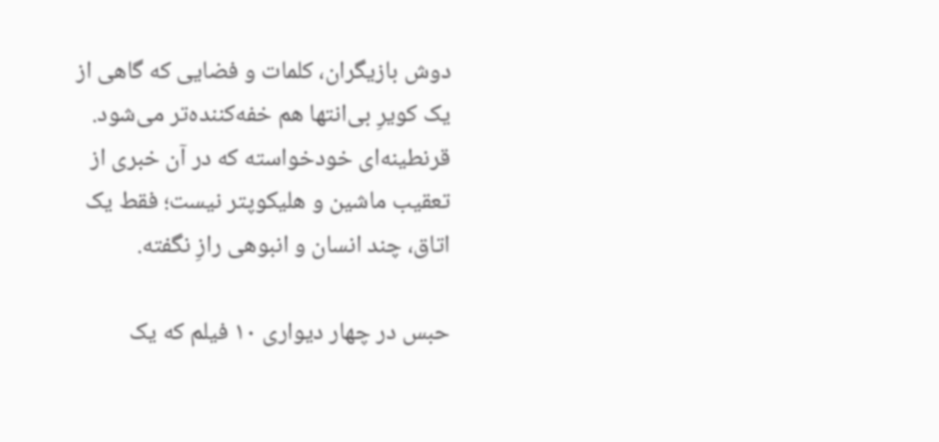دوش بازیگران، کلمات و فضایی که گاهی از یک کویرِ بی‌انتها هم خفه‌کننده‌تر می‌شود. قرنطینه‌ای خودخواسته که در آن خبری از تعقیب ماشین و هلیکوپتر نیست؛ فقط یک اتاق، چند انسان و انبوهی رازِ نگفته.

حبس در چهار دیواری ۱۰ فیلم که یک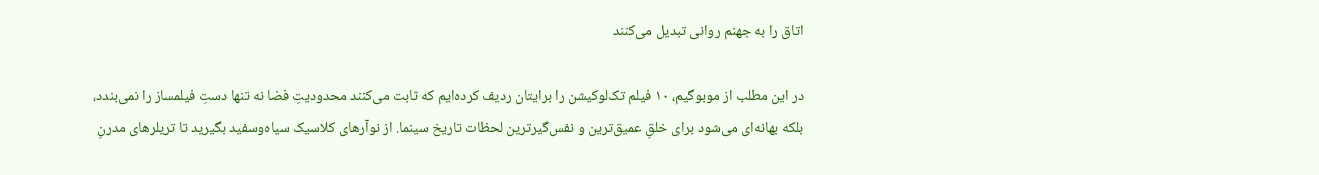اتاق را به جهنم روانی تبدیل می‌کنند

در این مطلب از موبوگیم، ۱۰ فیلم تک‌لوکیشن را برایتان ردیف کرده‌ایم که ثابت می‌کنند محدودیتِ فضا نه تنها دستِ فیلمساز را نمی‌بندد، بلکه بهانه‌ای می‌شود برای خلقِ عمیق‌ترین و نفس‌گیرترین لحظات تاریخ سینما. از نوآرهای کلاسیک سیاه‌وسفید بگیرید تا تریلرهای مدرنِ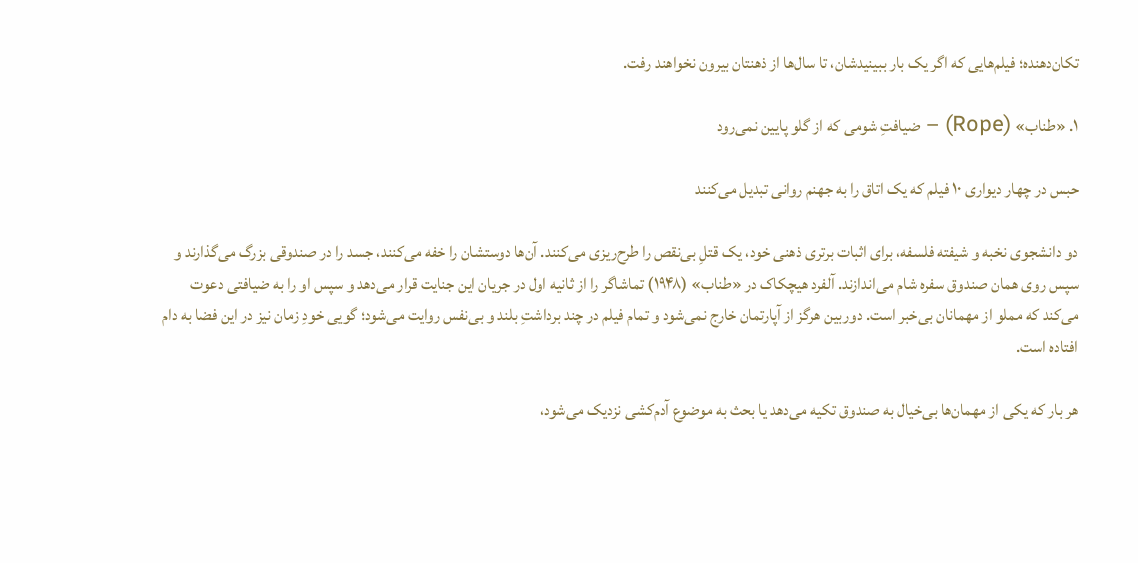تکان‌دهنده؛ فیلم‌هایی که اگر یک بار ببینیدشان، تا سال‌ها از ذهنتان بیرون نخواهند رفت.

۱. «طناب» (Rope) – ضیافتِ شومی که از گلو پایین نمی‌رود

حبس در چهار دیواری ۱۰ فیلم که یک اتاق را به جهنم روانی تبدیل می‌کنند

دو دانشجوی نخبه و شیفته فلسفه، برای اثبات برتری ذهنی خود، یک قتلِ بی‌نقص را طرح‌ریزی می‌کنند. آن‌ها دوستشان را خفه می‌کنند، جسد را در صندوقی بزرگ می‌گذارند و سپس روی همان صندوق سفره شام می‌اندازند. آلفرد هیچکاک در «طناب» (۱۹۴۸) تماشاگر را از ثانیه اول در جریان این جنایت قرار می‌دهد و سپس او را به ضیافتی دعوت می‌کند که مملو از مهمانان بی‌خبر است. دوربین هرگز از آپارتمان خارج نمی‌شود و تمام فیلم در چند برداشتِ بلند و بی‌نفس روایت می‌شود؛ گویی خودِ زمان نیز در این فضا به دام افتاده است.

هر بار که یکی از مهمان‌ها بی‌خیال به صندوق تکیه می‌دهد یا بحث به موضوع آدم‌کشی نزدیک می‌شود،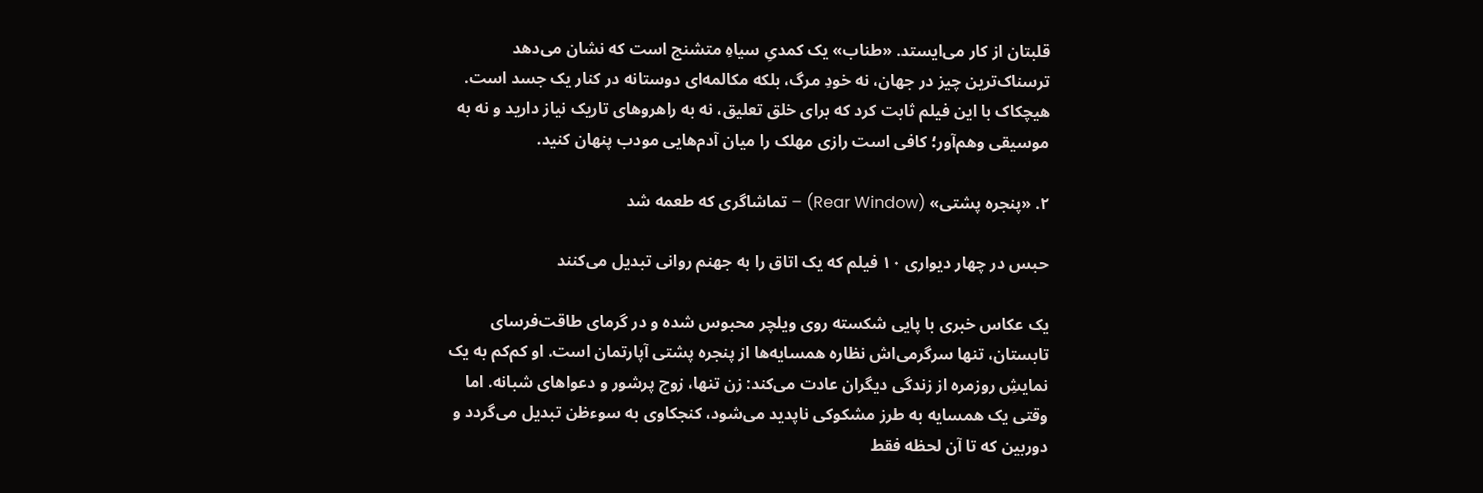قلبتان از کار می‌ایستد. «طناب» یک کمدیِ سیاهِ متشنج است که نشان می‌دهد ترسناک‌ترین چیز در جهان، نه خودِ مرگ، بلکه مکالمه‌ای دوستانه در کنار یک جسد است. هیچکاک با این فیلم ثابت کرد که برای خلق تعلیق، نه به راهروهای تاریک نیاز دارید و نه به موسیقی وهم‌آور؛ کافی است رازی مهلک را میان آدم‌هایی مودب پنهان کنید.

۲. «پنجره پشتی» (Rear Window) – تماشاگری که طعمه شد

حبس در چهار دیواری ۱۰ فیلم که یک اتاق را به جهنم روانی تبدیل می‌کنند

یک عکاس خبری با پایی شکسته روی ویلچر محبوس شده و در گرمای طاقت‌فرسای تابستان، تنها سرگرمی‌اش نظاره همسایه‌ها از پنجره پشتی آپارتمان است. او کم‌کم به یک نمایشِ روزمره از زندگی دیگران عادت می‌کند: زن تنها، زوج پرشور و دعواهای شبانه. اما وقتی یک همسایه به طرز مشکوکی ناپدید می‌شود، کنجکاوی به سوءظن تبدیل می‌گردد و دوربین که تا آن لحظه فقط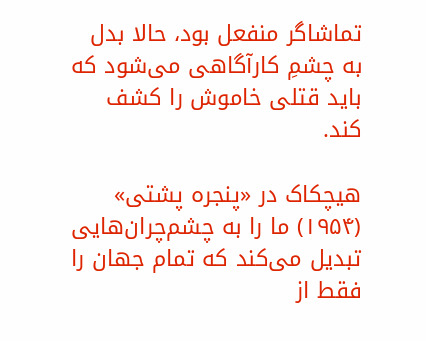تماشاگر منفعل بود، حالا بدل به چشمِ کارآگاهی می‌شود که باید قتلی خاموش را کشف کند.

هیچکاک در «پنجره پشتی» (۱۹۵۴) ما را به چشم‌چران‌هایی تبدیل می‌کند که تمام جهان را فقط از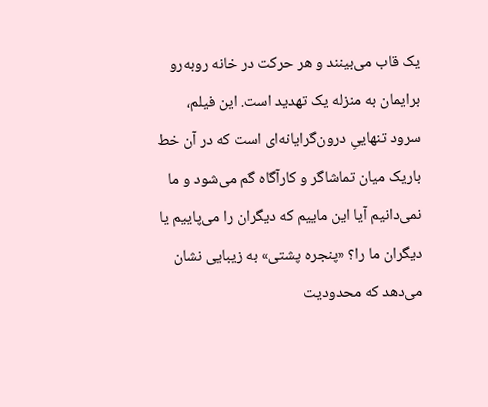یک قاب می‌بینند و هر حرکت در خانه روبه‌رو برایمان به منزله یک تهدید است. این فیلم، سرود تنهاییِ درون‌گرایانه‌ای است که در آن خط باریک میان تماشاگر و کارآگاه گم می‌شود و ما نمی‌دانیم آیا این ماییم که دیگران را می‌پاییم یا دیگران ما را؟ «پنجره پشتی» به زیبایی نشان می‌دهد که محدودیت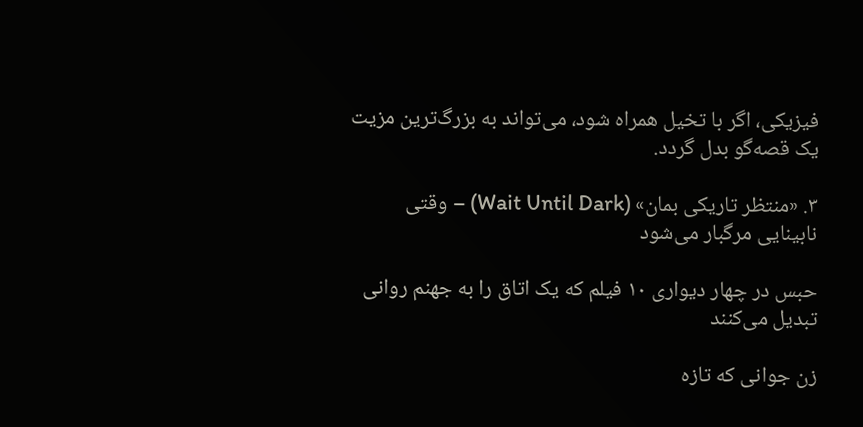فیزیکی، اگر با تخیل همراه شود، می‌تواند به بزرگ‌ترین مزیت یک قصه‌گو بدل گردد.

۳. «منتظر تاریکی بمان» (Wait Until Dark) – وقتی نابینایی مرگبار می‌شود

حبس در چهار دیواری ۱۰ فیلم که یک اتاق را به جهنم روانی تبدیل می‌کنند

زن جوانی که تازه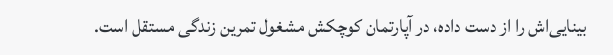بینایی‌اش را از دست داده، در آپارتمان کوچکش مشغول تمرین زندگی مستقل است.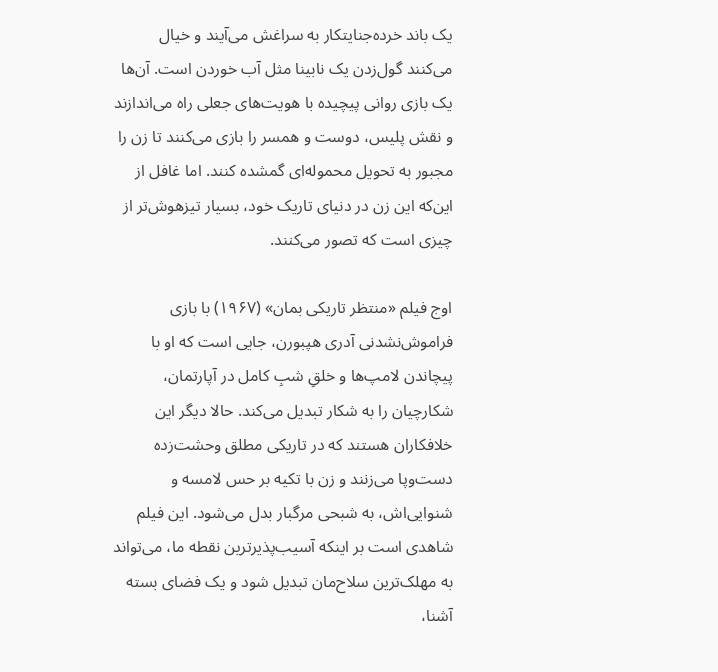یک باند خرده‌جنایتکار به سراغش می‌آیند و خیال می‌کنند گول‌زدن یک نابینا مثل آب خوردن است. آن‌ها یک بازی روانی پیچیده با هویت‌های جعلی راه می‌اندازند و نقش پلیس، دوست و همسر را بازی می‌کنند تا زن را مجبور به تحویل محموله‌ای گمشده کنند. اما غافل از این‌که این زن در دنیای تاریک خود، بسیار تیزهوش‌تر از چیزی است که تصور می‌کنند.

اوج فیلم «منتظر تاریکی بمان» (۱۹۶۷) با بازی فراموش‌نشدنی آدری هپبورن، جایی است که او با پیچاندن لامپ‌ها و خلقِ شبِ کامل در آپارتمان، شکارچیان را به شکار تبدیل می‌کند. حالا دیگر این خلافکاران هستند که در تاریکی مطلق وحشت‌زده دست‌وپا می‌زنند و زن با تکیه بر حس لامسه و شنوایی‌اش، به شبحی مرگبار بدل می‌شود. این فیلم شاهدی است بر اینکه آسیب‌پذیرترین نقطه ما، می‌تواند به مهلک‌ترین سلاح‌مان تبدیل شود و یک فضای بسته آشنا،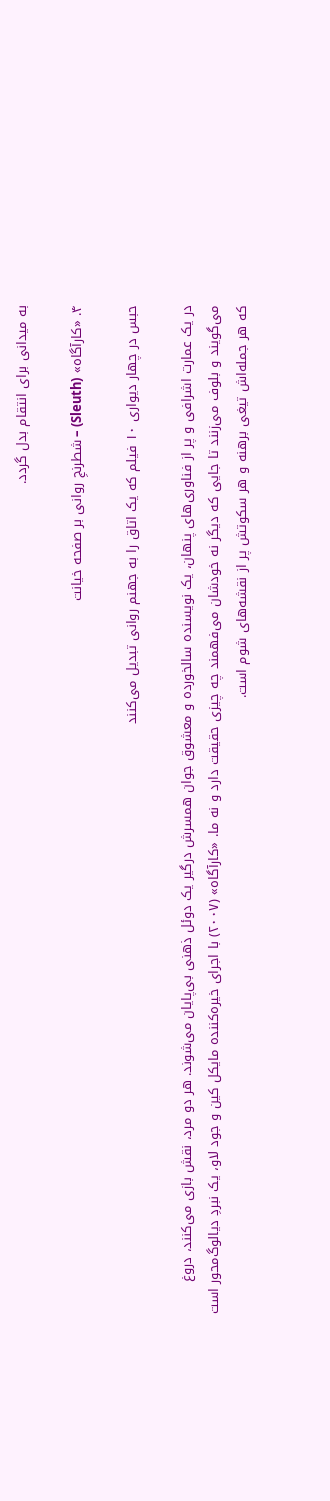به میدانی برای انتقام بدل گردد.

۴. «کارآگاه» (Sleuth) – شطرنجِ روانی بر صفحه خیانت

حبس در چهار دیواری ۱۰ فیلم که یک اتاق را به جهنم روانی تبدیل می‌کنند

در یک عمارت اشرافی و پر از فناوری‌های پنهان، یک نویسنده سالخورده و معشوق جوان همسرش درگیر یک دوئل ذهنی بی‌پایان می‌شوند. هر دو مرد، نقش بازی می‌کنند، دروغ می‌گویند و بلوف می‌زنند تا جایی که دیگر نه خودشان می‌فهمند چه چیزی حقیقت دارد و نه ما. «کارآگاه» (۲۰۰۷) با اجرای خیره‌کننده مایکل کین و جود لاو، یک نبردِ دیالوگ‌محور است که هر جمله‌اش تیغی برهنه و هر سکوتش پر از نقشه‌های شوم است.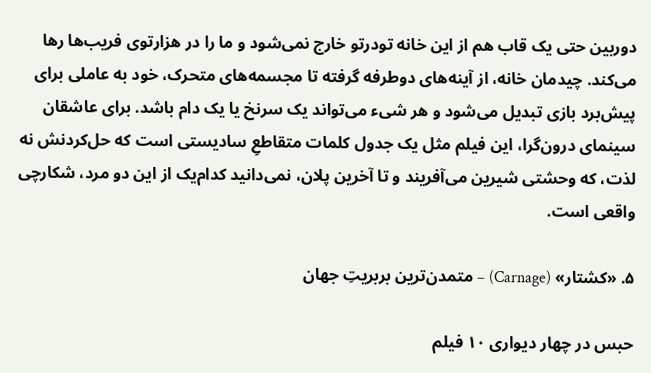دوربین حتی یک قاب هم از این خانه تو‌درتو خارج نمی‌شود و ما را در هزارتوی فریب‌ها رها می‌کند. چیدمان خانه، از آینه‌های دوطرفه گرفته تا مجسمه‌های متحرک، خود به عاملی برای پیش‌برد بازی تبدیل می‌شود و هر شیء می‌تواند یک سرنخ یا یک دام باشد. برای عاشقان سینمای درون‌گرا، این فیلم مثل یک جدول کلمات متقاطعِ سادیستی است که حل‌کردنش نه لذت، که وحشتی شیرین می‌آفریند و تا آخرین پلان، نمی‌دانید کدام‌یک از این دو مرد، شکارچی واقعی است.

۵. «کشتار» (Carnage) – متمدن‌ترین بربریتِ جهان

حبس در چهار دیواری ۱۰ فیلم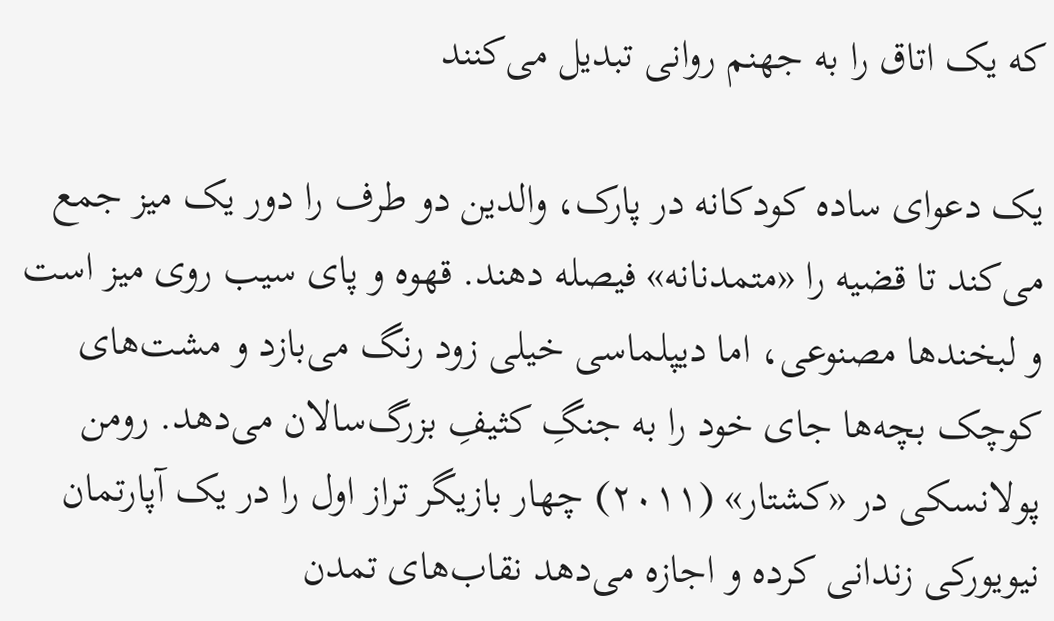که یک اتاق را به جهنم روانی تبدیل می‌کنند

یک دعوای ساده کودکانه در پارک، والدین دو طرف را دور یک میز جمع می‌کند تا قضیه را «متمدنانه» فیصله دهند. قهوه و پای سیب روی میز است و لبخندها مصنوعی، اما دیپلماسی خیلی زود رنگ می‌بازد و مشت‌های کوچک بچه‌ها جای خود را به جنگِ کثیفِ بزرگ‌سالان می‌دهد. رومن پولانسکی در «کشتار» (۲۰۱۱) چهار بازیگر تراز اول را در یک آپارتمان نیویورکی زندانی کرده و اجازه می‌دهد نقاب‌های تمدن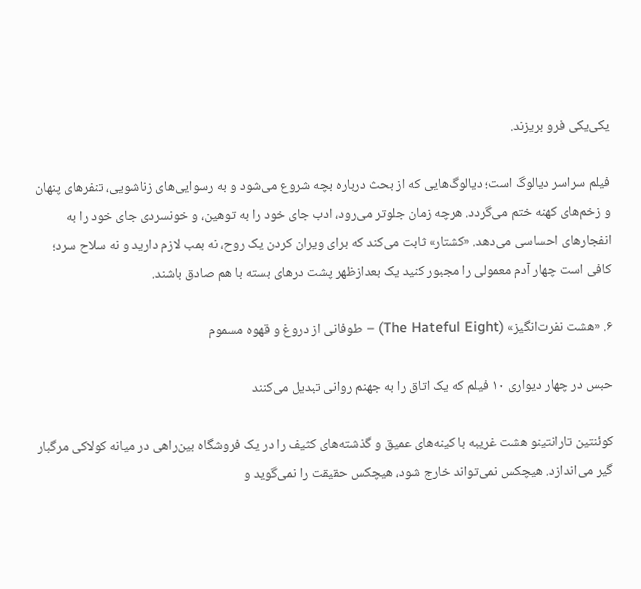یکی‌یکی فرو بریزند.

فیلم سراسر دیالوگ است؛ دیالوگ‌هایی که از بحث درباره بچه شروع می‌شود و به رسوایی‌های زناشویی، تنفرهای پنهان و زخم‌های کهنه ختم می‌گردد. هرچه زمان جلوتر می‌رود، ادب جای خود را به توهین، و خونسردی جای خود را به انفجارهای احساسی می‌دهد. «کشتار» ثابت می‌کند که برای ویران کردن یک روح، نه بمب لازم دارید و نه سلاح سرد؛ کافی است چهار آدم معمولی را مجبور کنید یک بعدازظهر پشت درهای بسته با هم صادق باشند.

۶. «هشت نفرت‌انگیز» (The Hateful Eight) – طوفانی از دروغ و قهوه مسموم

حبس در چهار دیواری ۱۰ فیلم که یک اتاق را به جهنم روانی تبدیل می‌کنند

کوئنتین تارانتینو هشت غریبه با کینه‌های عمیق و گذشته‌های کثیف را در یک فروشگاه بین‌راهی در میانه کولاکی مرگبار گیر می‌اندازد. هیچکس نمی‌تواند خارج شود، هیچکس حقیقت را نمی‌گوید و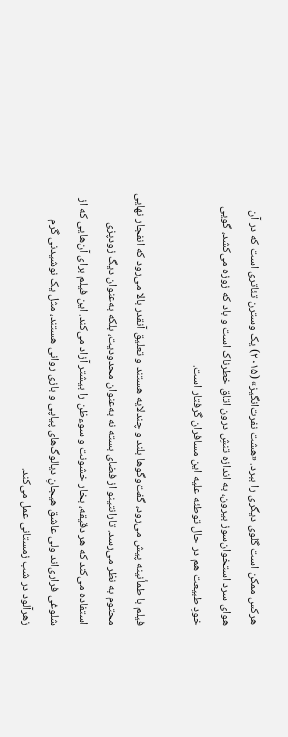هرکس ممکن است گلوی دیگری را ببرد. «هشت نفرت‌انگیز» (۲۰۱۵) یک وسترن تئاتری است که در آن هوای سرد استخوان‌سوز بیرون، به اندازه تنشِ درون اتاق خطرناک است و باد که زوزه می‌کشد، گویی خودِ طبیعت هم در حال توطئه علیه این مسافران گرفتار است.

فیلم با طمأنینه پیش می‌رود، گفت‌وگوها بلند و چندلایه هستند و تعلیق آنقدر بالا می‌رود که انفجار نهایی محتوم به نظر می‌رسد. تارانتینو از فضای بسته نه به‌عنوان محدودیت، بلکه به‌عنوان دیگ زودپزی استفاده می‌کند که هر دقیقه، بخار خشونت و سوءظن را بیشتر آزاد می‌کند. این فیلم برای آن‌هایی که از شلوغی فراری‌اند ولی عاشق هیجانِ دیالوگ‌های پیاپی و بازی روانی هستند، مثل یک نوشیدنی گرم زهرآلود در شب زمستانی عمل می‌کند.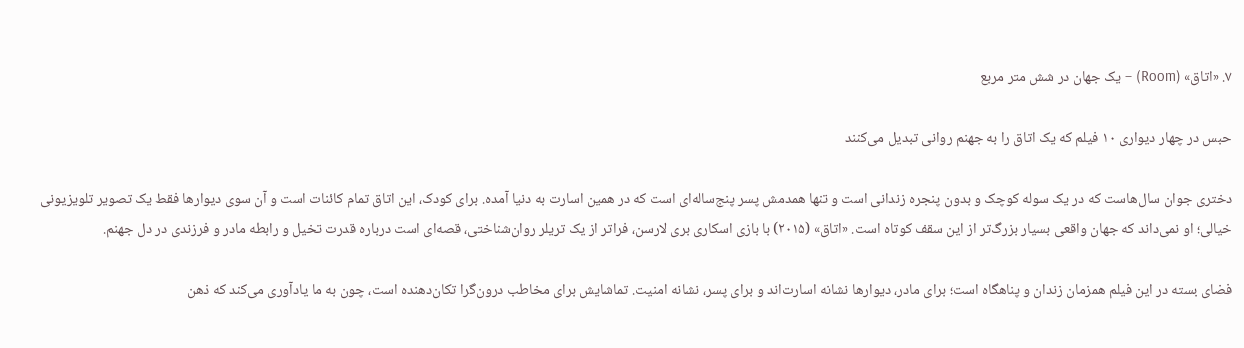۷. «اتاق» (Room) – یک جهان در شش متر مربع

حبس در چهار دیواری ۱۰ فیلم که یک اتاق را به جهنم روانی تبدیل می‌کنند

دختری جوان سال‌هاست که در یک سوله کوچک و بدون پنجره زندانی است و تنها همدمش پسر پنج‌ساله‌ای است که در همین اسارت به دنیا آمده. برای کودک، این اتاق تمام کائنات است و آن سوی دیوارها فقط یک تصویر تلویزیونی خیالی؛ او نمی‌داند که جهان واقعی بسیار بزرگ‌تر از این سقف کوتاه است. «اتاق» (۲۰۱۵) با بازی اسکاری بری لارسن، فراتر از یک تریلر روان‌شناختی، قصه‌ای است درباره قدرت تخیل و رابطه مادر و فرزندی در دل جهنم.

فضای بسته در این فیلم همزمان زندان و پناهگاه است؛ برای مادر، دیوارها نشانه اسارت‌اند و برای پسر، نشانه امنیت. تماشایش برای مخاطب درون‌گرا تکان‌دهنده است، چون به ما یادآوری می‌کند که ذهن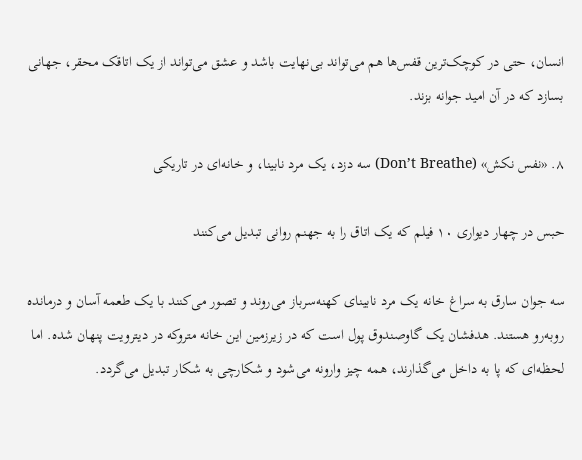انسان، حتی در کوچک‌ترین قفس‌ها هم می‌تواند بی‌نهایت باشد و عشق می‌تواند از یک اتاقک محقر، جهانی بسازد که در آن امید جوانه بزند.

۸. «نفس نکش» (Don’t Breathe) سه دزد، یک مرد نابینا، و خانه‌ای در تاریکی

حبس در چهار دیواری ۱۰ فیلم که یک اتاق را به جهنم روانی تبدیل می‌کنند

سه جوان سارق به سراغ خانه یک مرد نابینای کهنه‌سرباز می‌روند و تصور می‌کنند با یک طعمه آسان و درمانده روبه‌رو هستند. هدفشان یک گاوصندوق پول است که در زیرزمین این خانه متروکه در دیترویت پنهان شده. اما لحظه‌ای که پا به داخل می‌گذارند، همه چیز وارونه می‌شود و شکارچی به شکار تبدیل می‌گردد.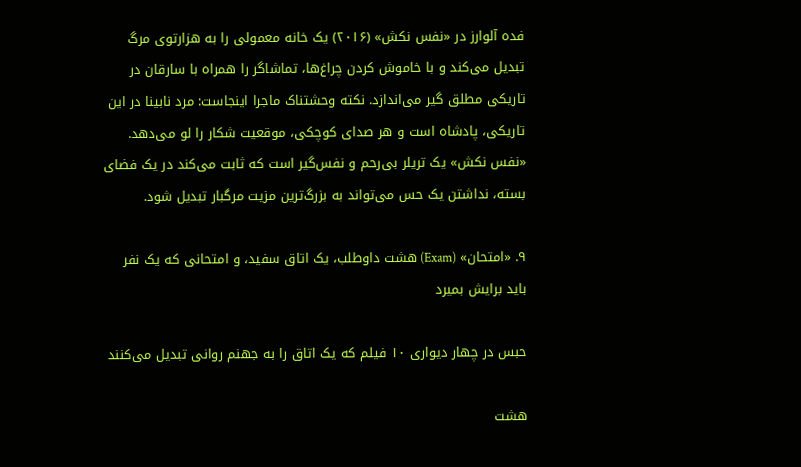فده آلوارز در «نفس نکش» (۲۰۱۶) یک خانه معمولی را به هزارتوی مرگ تبدیل می‌کند و با خاموش کردن چراغ‌ها، تماشاگر را همراه با سارقان در تاریکی مطلق گیر می‌اندازد. نکته وحشتناک ماجرا اینجاست: مرد نابینا در این تاریکی، پادشاه است و هر صدای کوچکی، موقعیت شکار را لو می‌دهد. «نفس نکش» یک تریلر بی‌رحم و نفس‌گیر است که ثابت می‌کند در یک فضای بسته، نداشتن یک حس می‌تواند به بزرگ‌ترین مزیت مرگبار تبدیل شود.

۹. «امتحان» (Exam) هشت داوطلب، یک اتاق سفید، و امتحانی که یک نفر باید برایش بمیرد

حبس در چهار دیواری ۱۰ فیلم که یک اتاق را به جهنم روانی تبدیل می‌کنند

هشت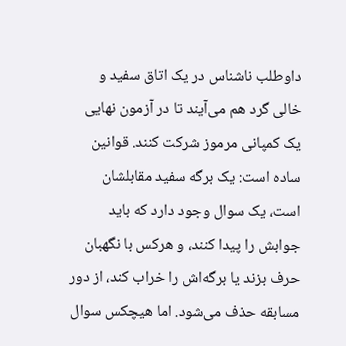داوطلب ناشناس در یک اتاق سفید و خالی گرد هم می‌آیند تا در آزمون نهایی یک کمپانی مرموز شرکت کنند. قوانین ساده است: یک برگه سفید مقابلشان است، یک سوال وجود دارد که باید جوابش را پیدا کنند، و هرکس با نگهبان حرف بزند یا برگه‌اش را خراب کند، از دور مسابقه حذف می‌شود. اما هیچکس سوال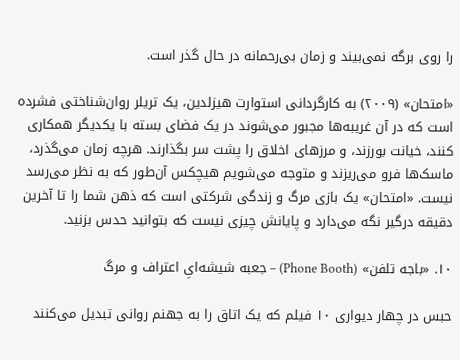را روی برگه نمی‌بیند و زمان بی‌رحمانه در حال گذر است.

«امتحان» (۲۰۰۹) به کارگردانی استوارت هیزلدین، یک تریلر روان‌شناختی فشرده است که در آن غریبه‌ها مجبور می‌شوند در یک فضای بسته با یکدیگر همکاری کنند، خیانت بورزند، و مرزهای اخلاق را پشت سر بگذارند. هرچه زمان می‌گذرد، ماسک‌ها فرو می‌ریزند و متوجه می‌شویم هیچکس آن‌طور که به نظر می‌رسد نیست. «امتحان» یک بازی مرگ و زندگی شرکتی است که ذهن شما را تا آخرین دقیقه درگیر نگه می‌دارد و پایانش چیزی نیست که بتوانید حدس بزنید.

۱۰. «باجه تلفن» (Phone Booth) – جعبه شیشه‌ایِ اعتراف و مرگ

حبس در چهار دیواری ۱۰ فیلم که یک اتاق را به جهنم روانی تبدیل می‌کنند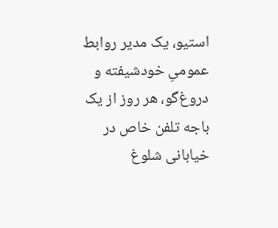استیو، یک مدیر روابط عمومیِ خودشیفته و دروغ‌گو، هر روز از یک باجه تلفن خاص در خیابانی شلوغ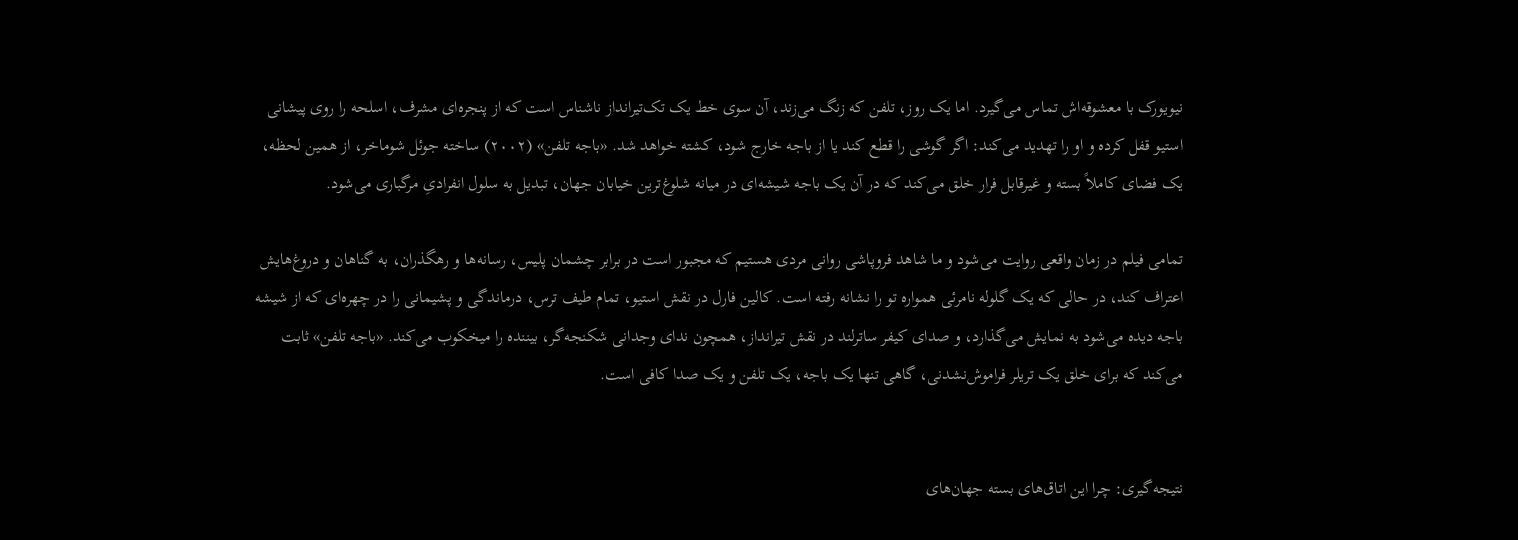نیویورک با معشوقه‌اش تماس می‌گیرد. اما یک روز، تلفن که زنگ می‌زند، آن سوی خط یک تک‌تیرانداز ناشناس است که از پنجره‌ای مشرف، اسلحه را روی پیشانی استیو قفل کرده و او را تهدید می‌کند: اگر گوشی را قطع کند یا از باجه خارج شود، کشته خواهد شد. «باجه تلفن» (۲۰۰۲) ساخته جوئل شوماخر، از همین لحظه، یک فضای کاملاً بسته و غیرقابل فرار خلق می‌کند که در آن یک باجه شیشه‌ای در میانه شلوغ‌ترین خیابان جهان، تبدیل به سلول انفرادیِ مرگباری می‌شود.

تمامی فیلم در زمان واقعی روایت می‌شود و ما شاهد فروپاشی روانی مردی هستیم که مجبور است در برابر چشمان پلیس، رسانه‌ها و رهگذران، به گناهان و دروغ‌هایش اعتراف کند، در حالی که یک گلوله نامرئی همواره تو را نشانه رفته است. کالین فارل در نقش استیو، تمام طیف ترس، درماندگی و پشیمانی را در چهره‌ای که از شیشه باجه دیده می‌شود به نمایش می‌گذارد، و صدای کیفر ساترلند در نقش تیرانداز، همچون ندای وجدانی شکنجه‌گر، بیننده را میخکوب می‌کند. «باجه تلفن» ثابت می‌کند که برای خلق یک تریلر فراموش‌نشدنی، گاهی تنها یک باجه، یک تلفن و یک صدا کافی است.


نتیجه‌گیری: چرا این اتاق‌های بسته جهان‌های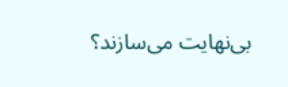بی‌نهایت می‌سازند؟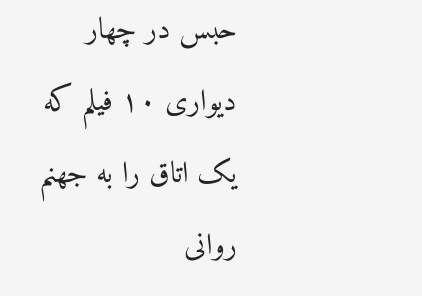حبس در چهار دیواری ۱۰ فیلم که یک اتاق را به جهنم روانی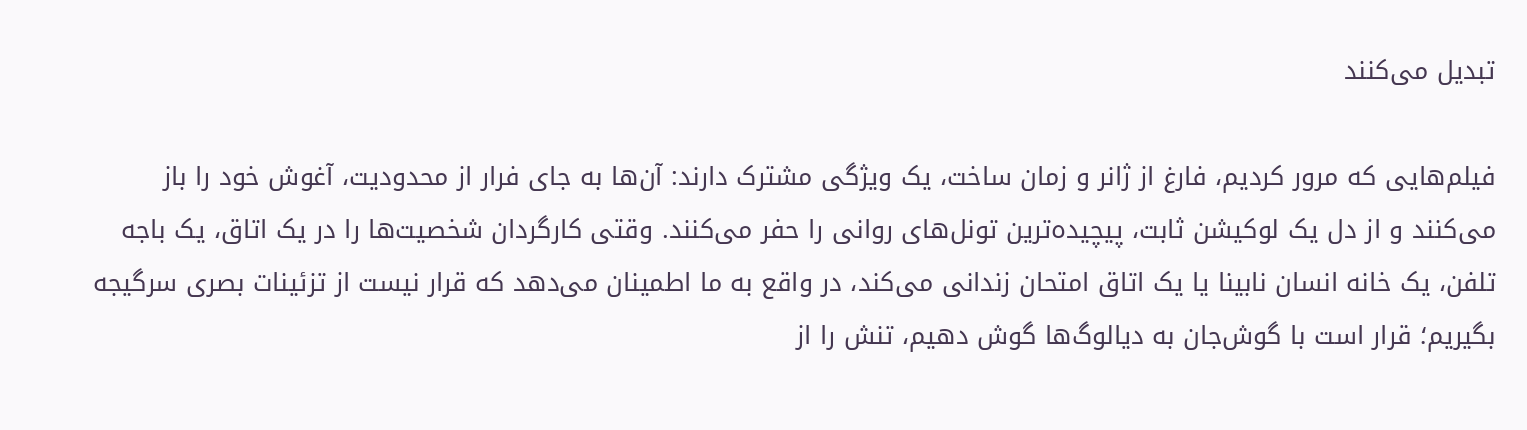تبدیل می‌کنند

فیلم‌هایی که مرور کردیم، فارغ از ژانر و زمان ساخت، یک ویژگی مشترک دارند: آن‌ها به جای فرار از محدودیت، آغوش خود را باز می‌کنند و از دل یک لوکیشن ثابت، پیچیده‌ترین تونل‌های روانی را حفر می‌کنند. وقتی کارگردان شخصیت‌ها را در یک اتاق، یک باجه تلفن، یک خانه انسان نابینا یا یک اتاق امتحان زندانی می‌کند، در واقع به ما اطمینان می‌دهد که قرار نیست از تزئینات بصری سرگیجه بگیریم؛ قرار است با گوش‌جان به دیالوگ‌ها گوش دهیم، تنش را از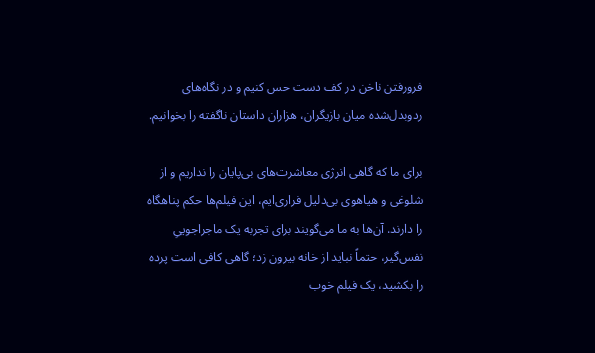فرورفتن ناخن در کف دست حس کنیم و در نگاه‌های رد‌و‌بدل‌شده میان بازیگران، هزاران داستان ناگفته را بخوانیم.

برای ما که گاهی انرژی معاشرت‌های بی‌پایان را نداریم و از شلوغی و هیاهوی بی‌دلیل فراری‌ایم، این فیلم‌ها حکم پناهگاه را دارند. آن‌ها به ما می‌گویند برای تجربه یک ماجراجوییِ نفس‌گیر، حتماً نباید از خانه بیرون زد؛ گاهی کافی است پرده را بکشید، یک فیلم خوب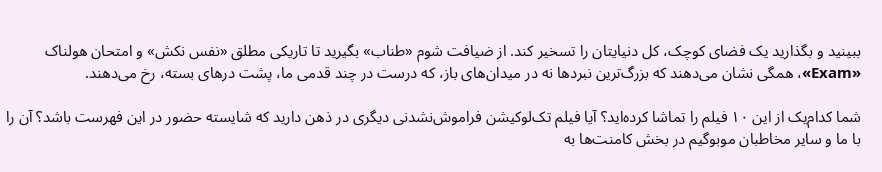ببینید و بگذارید یک فضای کوچک، کل دنیایتان را تسخیر کند. از ضیافت شوم «طناب» بگیرید تا تاریکی مطلق «نفس نکش» و امتحان هولناک «Exam»، همگی نشان می‌دهند که بزرگ‌ترین نبردها نه در میدان‌های باز، که درست در چند قدمی ما، پشت درهای بسته، رخ می‌دهند.

شما کدام‌یک از این ۱۰ فیلم را تماشا کرده‌اید؟ آیا فیلم تک‌لوکیشن فراموش‌نشدنی دیگری در ذهن دارید که شایسته حضور در این فهرست باشد؟ آن را با ما و سایر مخاطبان موبوگیم در بخش کامنت‌ها به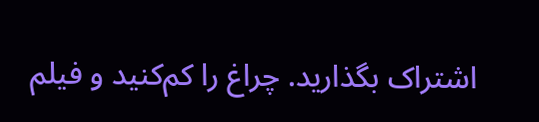اشتراک بگذارید. چراغ را کم‌کنید و فیلم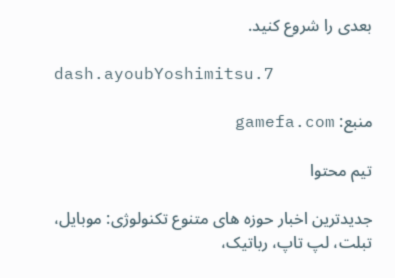بعدی را شروع کنید.

dash.ayoubYoshimitsu.7

منبع: gamefa.com

تیم محتوا

جدیدترین اخبار حوزه های متنوع تکنولوژی: موبایل، تبلت، لپ تاپ، رباتیک،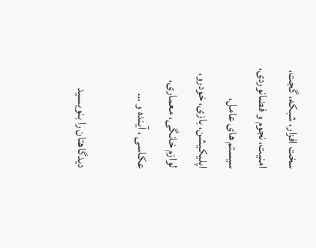سخت افزار، شبکه، گجت، امنیت، نجوم و فضانوردی، سیستم های عامل، اپلیکیشن، بازی، خودرو، لوازم خانگی، معماری، عکاسی ، آینده و …

دیدگاهتان را بنویسید